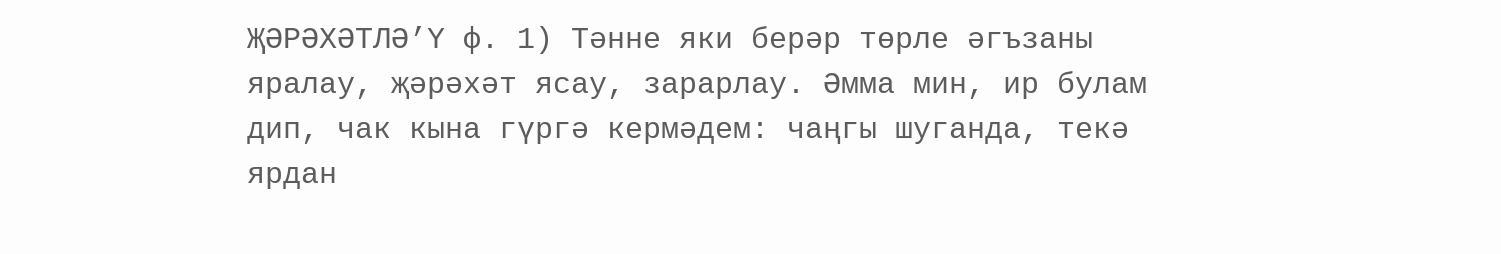ҖӘРӘХӘТЛӘ’Ү ф. 1) Тәнне яки берәр төрле әгъзаны яралау, җәрәхәт ясау, зарарлау. Әмма мин, ир булам дип, чак кына гүргә кермәдем: чаңгы шуганда, текә ярдан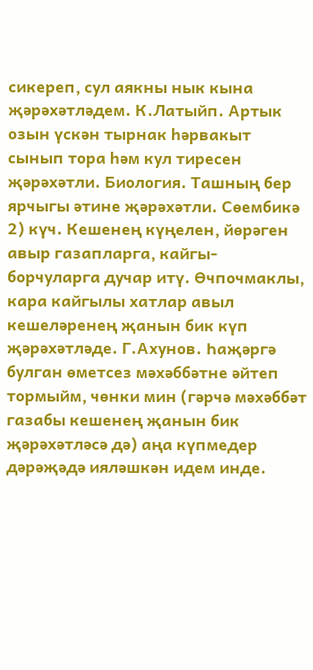сикереп, сул аякны нык кына җәрәхәтләдем. К.Латыйп. Артык озын үскән тырнак һәрвакыт сынып тора һәм кул тиресен җәрәхәтли. Биология. Ташның бер ярчыгы әтине җәрәхәтли. Сөембикә 2) күч. Кешенең күңелен, йөрәген авыр газапларга, кайгы-борчуларга дучар итү. Өчпочмаклы, кара кайгылы хатлар авыл кешеләренең җанын бик күп җәрәхәтләде. Г.Ахунов. Һаҗәргә булган өметсез мәхәббәтне әйтеп тормыйм, чөнки мин (гәрчә мәхәббәт газабы кешенең җанын бик җәрәхәтләсә дә) аңа күпмедер дәрәҗәдә ияләшкән идем инде.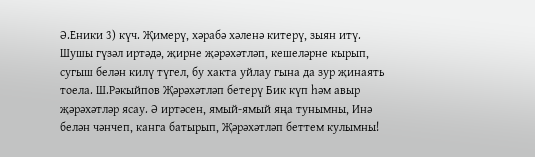Ә.Еники 3) күч. Җимерү, хәрабә хәленә китерү, зыян итү. Шушы гүзәл иртәдә, җирне җәрәхәтләп, кешеләрне кырып, сугыш белән килү түгел, бу хакта уйлау гына да зур җинаять тоела. Ш.Рәкыйпов Җәрәхәтләп бетерү Бик күп һәм авыр җәрәхәтләр ясау. Ә иртәсен, ямый-ямый яңа тунымны, Инә белән чәнчеп, канга батырып, Җәрәхәтләп беттем кулымны!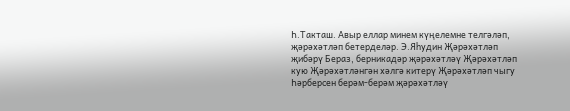Һ.Такташ. Авыр еллар минем күңелемне телгәләп, җәрәхәтләп бетерделәр. Э.Яһудин Җәрәхәтләп җибәрү Бераз, берникадәр җәрәхәтләү Җәрәхәтләп кую Җәрәхәтләнгән хәлгә китерү Җәрәхәтләп чыгу Һәрберсен берәм-берәм җәрәхәтләү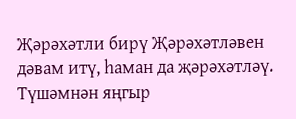Җәрәхәтли бирү Җәрәхәтләвен дәвам итү, һаман да җәрәхәтләү. Түшәмнән яңгыр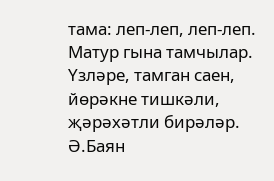тама: леп-леп, леп-леп. Матур гына тамчылар. Үзләре, тамган саен, йөрәкне тишкәли, җәрәхәтли бирәләр. Ә.Баян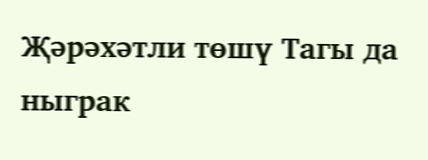Җәрәхәтли төшү Тагы да ныграк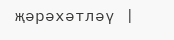җәрәхәтләү |